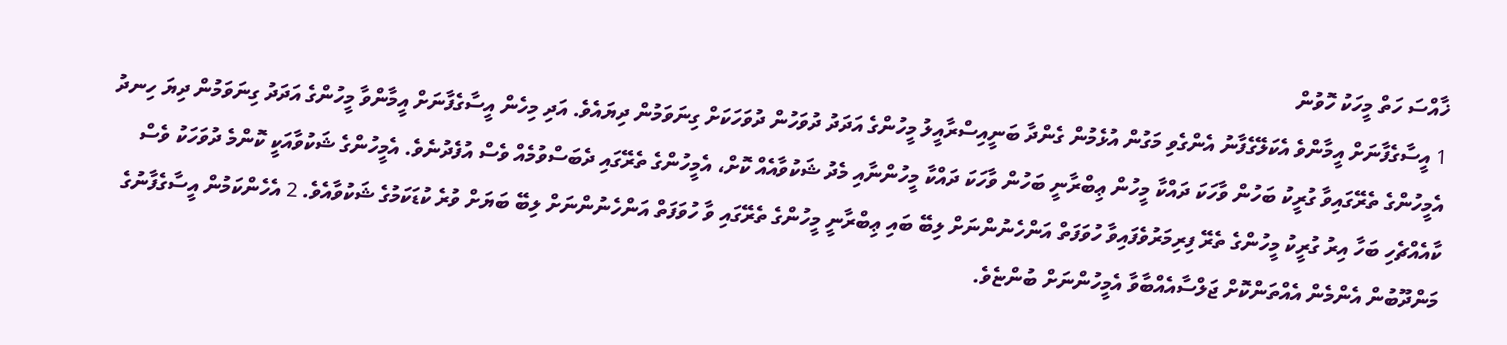ޚާއްސަ ހަތް މީހަކު ހޮވުން
1 އީސާގެފާނަށް އީމާންވެ އެކަލޭގެފާނު އެންގެވި މަގުން އުޅެމުން ގެންދާ ބަނީއިސްރާއީލު މީހުންގެ އަދަދު ދުވަހުން ދުވަހަކަށް ގިނަވަމުން ދިޔައެވެ. އަދި މިހެން އީސާގެފާނަށް އީމާންވާ މީހުންގެ އަދަދު ގިނަވަމުން ދިޔަ ހިނދު އެމީހުންގެ ތެރޭގައިވާ ގުރީކު ބަހުން ވާހަކަ ދައްކާ މީހުން ޢިބްރާނީ ބަހުން ވާހަކަ ދައްކާ މީހުންނާއި މެދު ޝަކުވާއެއް ކޮށް، އެމީހުންގެ ތެރޭގައި ދެބަސްވުމެއް ވެސް އުފެދުނެވެ. އެމީހުންގެ ޝަކުވާއަކީ ކޮންމެ ދުވަހަކު ވެސް ކާއެއްޗެހި ބަހާ އިރު ގުރީކު މީހުންގެ ތެރޭ ފިރިމަރުވެފައިވާ ހުވަފަތް އަންހެނުންނަށް ލިބޭ ބައި ޢިބްރާނީ މީހުންގެ ތެރޭގައި ވާ ހުވަފަތް އަންހެނުންނަށް ލިބޭ ބަޔަށް ވުރެ ކުޑަކަމުގެ ޝަކުވާއެވެ. 2 އެހެންކަމުން އީސާގެފާނުގެ މަންދޫބުން އެންމެން އެއްތަންކޮށް ޖަލްސާއެއްބާވާ އެމީހުންނަށް ބުންޏެވެ.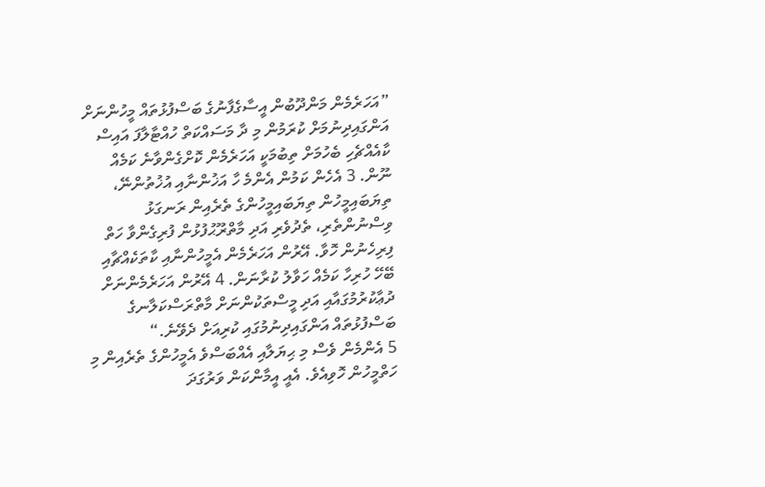”އަހަރެމެން މަންދޫބުން އީސާގެފާނުގެ ބަސްފުޅުތައް މީހުންނަށް އަންގައިދިނުމަށް ކުރަމުން މި ދާ މަސައްކަތް ހުއްޓާލާފަ އައިސް ކާއެއްޗެހި ބެހުމަށް ތިބުމަކީ އަހަރެމެން ކޮށްގެންވާނެ ކަމެއް ނޫން. 3 އެހެން ކަމުން އެންމެ ހާ އަޚުންނާއި އުޚުތުންނޭ، ތިޔަބައިމީހުން ތިޔަބައިމީހުންގެ ތެރެއިން ރަނގަޅު ވިސްނުންތެރި، ތެދުވެރި އަދި މާތްރޫޙުފުޅުން ފުރިގެންވާ ހަތް ފިރިހެނުން ހޮވާ. އޭރުން އަހަރެމެން އެމީހުންނާއި ކާތަކެއްޗާއި ބޭހޭ ހުރިހާ ކަމެއް ހަވާލު ކުރާނަން. 4 އޭރުން އަހަރެމެންނަށް ދުޢާކުރުމުގައާއި އަދި މީސްތަކުންނަށް މާތްރަސްކަލާނގެ ބަސްފުޅުތައް އަންގައިދިނުމުގައި ކުރިއަށް ދެވޭނެ.“
5 އެންމެން ވެސް މި ޙިޔަލާއި އެއްބަސްވެ އެމީހުންގެ ތެރެއިން މި ހަތްމީހުން ހޮވިއެވެ. އެއީ އީމާންކަން ވަރުގަދަ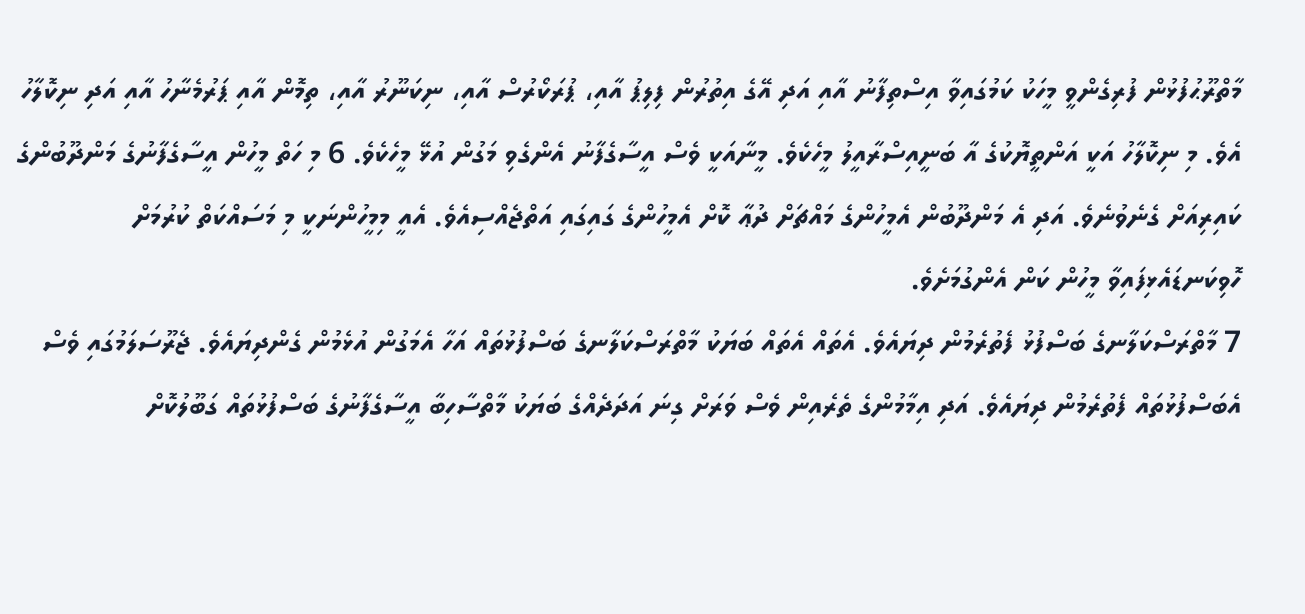މާތްރޫޙުފުޅުން ފުރިގެންވީ މީހަކު ކަމުގައިވާ އިސްތިފާނު އާއި އަދި އޭގެ އިތުރުން ފިލިޕު އާއި، ޕުރަކޯރުސް އާއި، ނިކަނޫރު އާއި، ތިމޮން އާއި ޕަރުމެނާހު އާއި އަދި ނިކޮލާހު އެވެ. މި ނިކޮލާހު އަކީ އަންތީޔޮކުގެ އާ ބަނީއިސްރާއީލު މީހެކެވެ. މީނާއަކީ ވެސް އީސާގެފާނު އެންގެވި މަގުން އުޅޭ މީހެކެވެ. 6 މި ހަތް މީހުން އީސާގެފާނުގެ މަންދޫބުންގެ ކައިރިއަށް ގެނެވުނެވެ. އަދި އެ މަންދޫބުން އެމީހުންގެ މައްޗަށް ދުޢާ ކޮށް އެމީހުންގެ ގައިގައި އަތްޖެއްސިއެވެ. އެއީ މިމީހުންނަކީ މި މަސައްކަތް ކުރުމަށް ހޮވިކަނޑައެޅިފައިވާ މީހުން ކަން އެންގުމަށެވެ.
7 މާތްރަސްކަލާނގެ ބަސްފުޅު ފެތުރެމުން ދިޔައެވެ. އެތައް އެތައް ބަޔަކު މާތްރަސްކަލާނގެ ބަސްފުޅުތައް އަހާ އެމަގުން އުޅެމުން ގެންދިޔައެވެ. ޖެރޫސަލަމުގައި ވެސް އެބަސްފުޅުތައް ފެތުރެމުން ދިޔައެވެ. އަދި އިމާމުންގެ ތެރެއިން ވެސް ވަރަށް ގިނަ އަދަދެއްގެ ބަޔަކު މާތްސާހިބާ އީސާގެފާނުގެ ބަސްފުޅުތައް ގަބޫލުކޮށް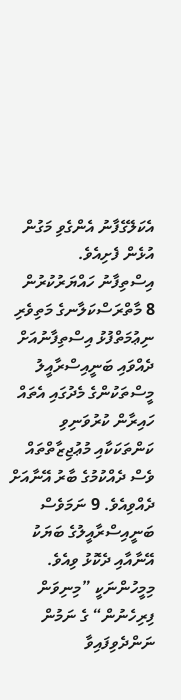އެކަލޭގެފާނު އެންގެވި މަގުން އުޅެން ފެށިއެވެ.
އިސްތިފާނު ހައްޔަރުކުރުން
8 މާތްރަސްކަލާނގެ މަތިވެރި ނިޢުމަތްފުޅު އިސްތިފާނުއަށް ދެއްވައި ބަނީއިސްރާއީލު މީސްތަކުންގެ މެދުގައި އެތައް ހައިރާން ކުރުވަނިވި ކަންތަކަކާއި މުޢުޖިޒާތްތައް ވެސް ދެއްކުމުގެ ބާރު އޭނާއަށް ދެއްވިއެވެ. 9 ނަމަވެސް ބަނީއިސްރާއީލުގެ ބަޔަކު އޭނާއާއި ދެކޮޅު ވިއެވެ. މިމީހުންނަކީ ”މިނިވަން ފިރިހެނުން“ ގެ ނަމުން ނަންދެވިފައިވާ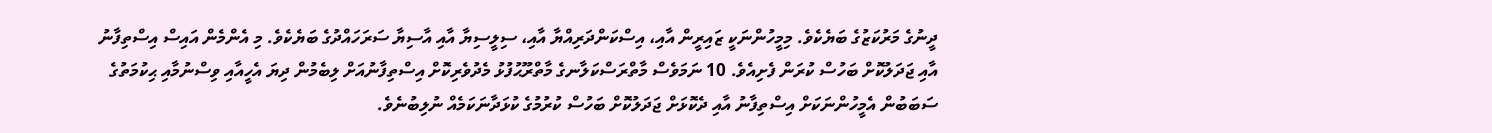ދީނުގެ މަރުކަޒުގެ ބަޔެކެވެ. މިމީހުންނަކީ ޒައިރީން އާއި، އިސްކަންދަރިއްޔާ އާއި، ސިލީސިޔާ އާއި އާސިޔާ ސަރަހައްދުގެ ބަޔެކެވެ. މި އެންމެން އައިސް އިސްތިފާނު އާއި ޖަދަލުކޮށް ބަހުސް ކުރަން ފެށިއެވެ. 10 ނަމަވެސް މާތްރަސްކަލާނގެ މާތްރޫޙުފުޅު މެދުވެރިކޮށް އިސްތިފާނުއަށް ލިބެމުން ދިޔަ އެހީއާއި ވިސްނުމާއި ޙިކުމަތުގެ ސަބަބުން އެމީހުންނަކަށް އިސްތިފާނު އާއި ދެކޮޅަށް ޖަދަލުކޮށް ބަހުސް ކުރުމުގެ ކުޅަދާނަކަމެއް ނުލިބުނެވެ.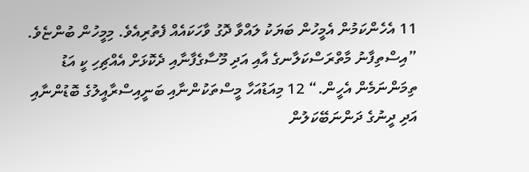11 އެހެންކަމުން އެމީހުން ބަޔަކު ލައްވާ ދޮގު ވާހަކައެއް ފެތުރިއެވެ. މިމީހުން ބުންޏެވެ. ”އިސްތިފާނު މާތްރަސްކަލާނގެ އާއި އަދި މޫސާގެފާނާއި ދެކޮޅަށް އެއްޗިހި ކީ އަޑު ތިމަންނަމެން އެހީން.“ 12 މިއަޑުއަހާ މީސްތަކުންނާއި ބަނީއިސްރާއީލުގެ ބޮޑުންނާއި އަދި ދީނުގެ ދަންނަބޭކަލުން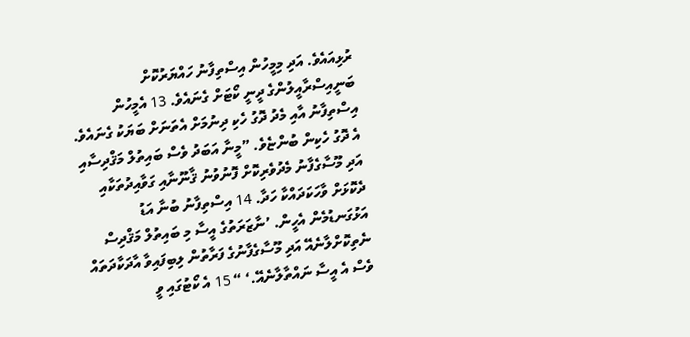ރުޅިއައެވެ. އަދި މިމީހުން އިސްތިފާނު ހައްޔަރުކޮށް ބަނީއިސްރާއީލުންގެ ދީނީ ކޯޓަށް ގެނައެވެ. 13 އެމީހުން އިސްތިފާނު އާއި މެދު ދޮގު ހެކި ދިނުމަށް އެތަނަށް ބަޔަކު ގެނައެވެ. އެ ދޮގު ހެކިން ބުންޏެވެ. ”މީނާ އަބަދު ވެސް ބައިތުލް މަޤްދިސާއި އަދި މޫސާގެފާނު މެދުވެރިކޮށް ފޮނުވުނު ޤާނޫނާއި ގަވާއިދުތަކާއި ދެކޮޅަށް ވާހަކަދައްކާ ހަދާ. 14 އިސްތިފާނު ބުނާ އަޑު އަޅުގަނޑުމެން އެހީން. ’ނާޒަރަތުގެ އީސާ މި ބައިތުލް މަޤްދިސް ނެތިކޮށްލާނެއޭ އަދި މޫސާގެފާނުގެ ފަރާތުން ލިބިފައިވާ އާދަކާދަތައް ވެސް އެ އީސާ ނައްތާލާނެއޭ.‘ “ 15 އެ ކޯޓުގައި ވީ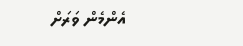އެންމެން ވަރަށް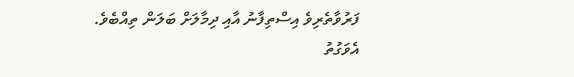ފަރުވާތެރިވެ އިސްތިފާނު އާއި ދިމާލަށް ބަލަން ތިއްބެވެ. އެވަގުތު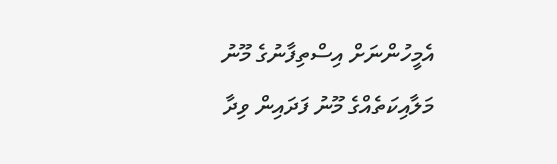އެމީހުންނަށް އިސްތިފާނުގެ މޫނު މަލާއިކަތެއްގެ މޫނު ފަދައިން ވިދާ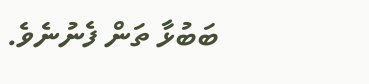ބަބުޅާ ތަން ފެނުނެވެ.